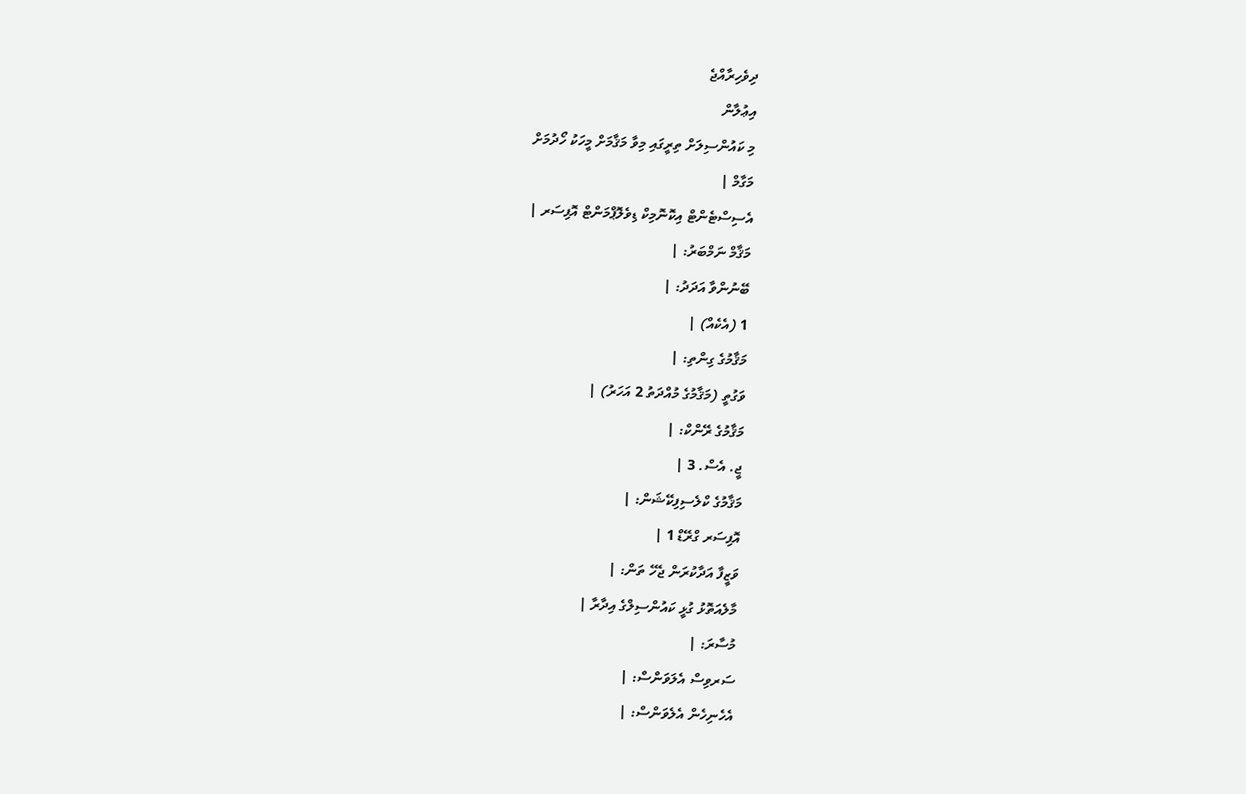ދިވެހިރާއްޖެ
އިޢުލާން
މި ކައުންސިލަށް ތިރީގައި މިވާ މަޤާމަށް މީހަކު ހޯދުމަށް
މަގާމް |
އެސިސްޓެންޓް އިކޮނޮމިކް ޑިވެލޮޕްމަންޓް އޮފިސަރ |
މަޤާމް ނަމްބަރު: |
ބޭނުންވާ އަދަދު: |
1 (އެކެއް) |
މަޤާމުގެ ގިންތި: |
ވަގުތީ (މަޤާމުގެ މުއްދަތު 2 އަހަރު) |
މަޤާމުގެ ރޭންކް: |
ޖީ. އެސް. 3 |
މަޤާމުގެ ކްލެސިފިކޭޝަން: |
އޮފިސަރ ގްރޭޑް 1 |
ވަޒީފާ އަދާކުރަން ޖެހޭ ތަން: |
މާލެއަތޮޅު ގުޅީ ކައުންސިލްގެ އިދާރާ |
މުސާރަ: |
ސަރވިސް އެލަވަންސް: |
އެހެނިހެން އެލެވަންސް: |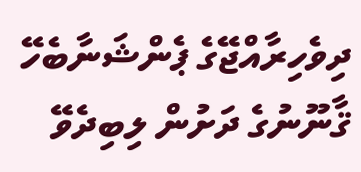ދިވެހިރާއްޖޭގެ ޕެންޝަނާބެހޭ ޤާނޫނުގެ ދަށުން ލިބިދެވޭ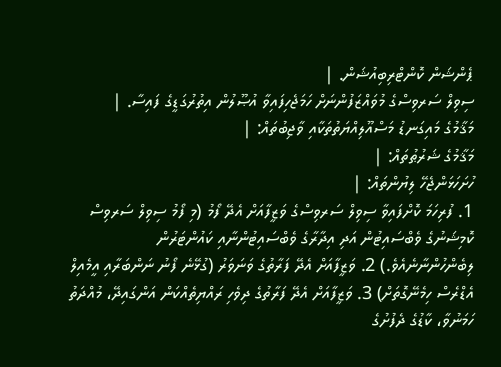ޕެންޝަން ކޮންޓްރިބިއުޝަން. |
ސިވިލް ސަރވިސްގެ މުވައްޒަފުންނަށް ހަމަޖެހިފައިވާ އުޞޫލުން އިތުރުގަޑީގެ ފައިސާ. |
މަޤާމުގެ މައިގަނޑު މަސްއޫލިއްޔަތުތަކާއި ވާޖިބުތައް: |
މަޤާމުގެ ޝަރުޠުތައް: |
ހުށަހަޅަންޖެހޭ ލިޔުންތައް: |
1. ފުރިހަމަ ކޮށްފައިވާ ސިވިލް ސަރވިސްގެ ވަޒީފާއަށް އެދޭ ފޯމު (މި ފޯމު ސިވިލް ސަރވިސް ކޮމިޝަނުގެ ވެބްސައިޓުން އަދި އިދާރާގެ ވެބްސައިޓުންނާއި ކައުންޓަރުން ލިބެންހުންނާނެއެވެ.) 2. ވަޒީފާއަށް އެދޭ ފަރާތުގެ ވަނަވަރު (ގުޅޭނެ ފޯނު ނަންބަރާއި އީމެއިލް އެޑްރެސް ހިމެނޭގޮތަށް) 3. ވަޒީފާއަށް އެދޭ ފަރާތުގެ ދިވެހި ރައްޔިތެއްކަން އަންގައިދޭ، މުއްދަތު ހަމަނުވާ، ކާޑުގެ ދެފުށުގެ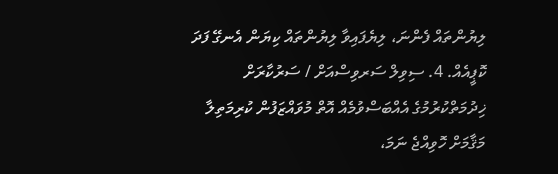ލިޔުންތައް ފެންނަ، ލިޔެފައިވާ ލިޔުންތައް ކިޔަން އެނގޭ ފަދަ ކޮޕީއެއް. 4. ސިވިލް ސަރވިސްއަށް / ސަރުކާރަށް ޚިދުމަތްކުރުމުގެ އެއްބަސްވުމެއް އޮތް މުވައްޒަފުން ކުރިމަތިލާ މަޤާމަށް ހޮވިއްޖެ ނަމަ،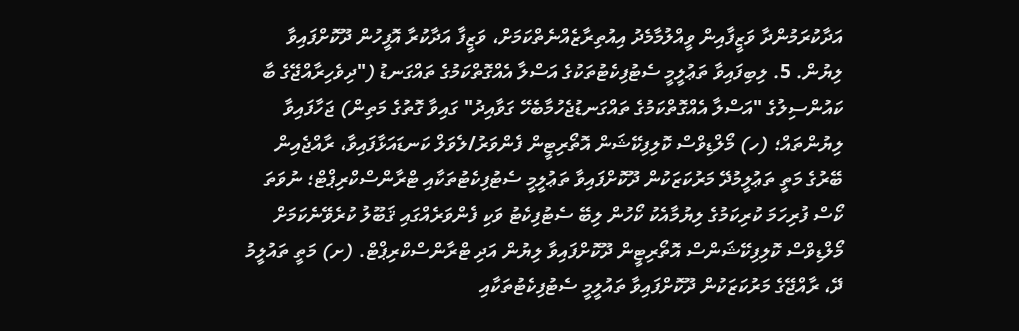އަދާކުރަމުންދާ ވަޒީފާއިން ވީއްލުމާމެދު އިއުތިރާޒެއްނެތްކަމަށް، ވަޒީފާ އަދާކުރާ އޮފީހުން ދޫކޮށްފައިވާ ލިޔުން. 5. ލިބިފައިވާ ތަޢުލީމީ ސެޓުފިކެޓުތަކުގެ އަސްލާ އެއްގޮތްކަމުގެ ތައްގަނޑު ("ދިވެހިރާއްޖޭގެ ބާ ކައުންސިލުގެ "އަސްލާ އެއްގޮތްކަމުގެ ތައްގަނޑުޖެހުމާބެހޭ ގަވާއިދު" ގައިވާ ގޮތުގެ މަތިން) ޖަހާފައިވާ ލިޔުންތައް؛ (ހ) މޯލްޑިވްސް ކޮލިފިކޭޝަން އޮތޯރިޓީން ފެންވަރު/ލެވަލް ކަނޑައަޅާފައިވާ، ރާއްޖެއިން ބޭރުގެ މަތީ ތަޢުލީމުދޭ މަރުކަޒަކުން ދޫކޮށްފައިވާ ތަޢުލީމީ ސެޓުފިކެޓުތަކާއި ޓްރާންސްކްރިޕްޓް؛ ނުވަތަ ކޯސް ފުރިހަމަ ކުރިކަމުގެ ލިޔުމާއެކު ކޯހުން ލިބޭ ސެޓުފިކެޓު ވަކި ފެންވަރެއްގައި ޤަބޫލު ކުރެވޭނެކަމަށް މޯލްޑިވްސް ކޮލިފިކޭޝަންސް އޮތޯރިޓީން ދޫކޮށްފައިވާ ލިޔުން އަދި ޓްރާންސްކްރިޕްޓް. (ށ) މަތީ ތައުލީމު ދޭ، ރާއްޖޭގެ މަރުކަޒަކުން ދޫކޮށްފައިވާ ތައުލީމީ ސެޓުފިކެޓުތަކާއި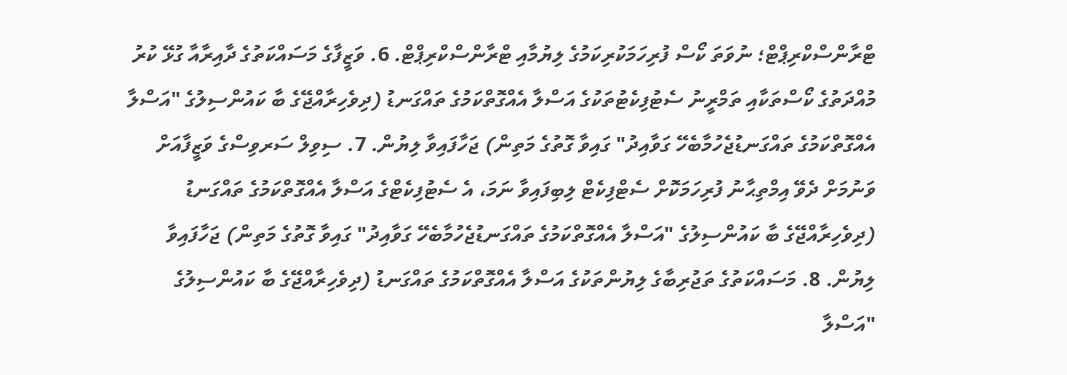ޓްރާންސްކްރިޕްޓް؛ ނުވަތަ ކޯސް ފުރިހަމަކުރިކަމުގެ ލިޔުމާއި ޓްރާންސްކްރިޕްޓް. 6. ވަޒީފާގެ މަސައްކަތުގެ ދާއިރާއާ ގުޅޭ ކުރު މުއްދަތުގެ ކޯސްތަކާއި ތަމްރީނު ސެޓުފިކެޓުތަކުގެ އަސްލާ އެއްގޮތްކަމުގެ ތައްގަނޑު (ދިވެހިރާއްޖޭގެ ބާ ކައުންސިލުގެ "އަސްލާ އެއްގޮތްކަމުގެ ތައްގަނޑުޖެހުމާބެހޭ ގަވާއިދު" ގައިވާ ގޮތުގެ މަތިން) ޖަހާފައިވާ ލިޔުން. 7. ސިވިލް ސަރވިސްގެ ވަޒީފާއަށް ވަނުމަށް ދެވޭ އިމްތިޙާނު ފުރިހަމަކޮށް ސެޓްފިކެޓް ލިބިފައިވާ ނަމަ، އެ ސެޓުފިކެޓްގެ އަސްލާ އެއްގޮތްކަމުގެ ތައްގަނޑު (ދިވެހިރާއްޖޭގެ ބާ ކައުންސިލުގެ "އަސްލާ އެއްގޮތްކަމުގެ ތައްގަނޑުޖެހުމާބެހޭ ގަވާއިދު" ގައިވާ ގޮތުގެ މަތިން) ޖަހާފައިވާ ލިޔުން. 8. މަސައްކަތުގެ ތަޖުރިބާގެ ލިޔުންތަކުގެ އަސްލާ އެއްގޮތްކަމުގެ ތައްގަނޑު (ދިވެހިރާއްޖޭގެ ބާ ކައުންސިލުގެ "އަސްލާ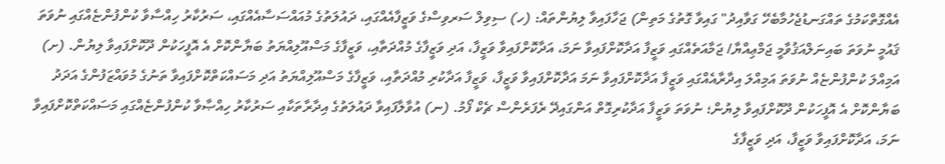އެއްގޮތްކަމުގެ ތައްގަނޑުޖެހުމާބެހޭ ގަވާއިދު" ގައިވާ ގޮތުގެ މަތިން) ޖަހާފައިވާ ލިޔުންތައް: (ހ) ސިވިލް ސަރވިސްގެ ވަޒީފާއެއްގައި، ދައުލަތުގެ މުއައްސަސާއެއްގައި، ސަރުކާރު ހިއްސާވާ ކުންފުންޏެއްގައި ނުވަތަ ޤައުމީ ނުވަތަ ބައިނަލްއަޤުވާމީ ޖަމްޢިއްޔާ/ ޖަމާއަތެއްގައި ވަޒީފާ އަދާކޮށްފައިވާ ނަމަ، އަދާކޮށްފައިވާ ވަޒީފާ، އަދި ވަޒީފާގެ މުއްދަތާއި، ވަޒީފާގެ މަސްއޫލިއްޔަތު ބަޔާންކޮށް އެ އޮފީހަކުން ދޫކޮށްފައިވާ ލިޔުން. (ށ) އަމިއްލަ ކުންފުންޏެއް ނުވަތަ އަމިއްލަ އިދާރާއެއްގައި ވަޒީފާ އަދާކޮށްފައިވާ ނަމަ އަދާކޮށްފައިވާ ވަޒީފާ، ވަޒީފާ އަދާކުރި މުއްދަތާއި، ވަޒީފާގެ މަސްއޫލިއްޔަތު އަދި މަސައްކަތްކޮށްފައިވާ ތަނުގެ މުވައްޒަފުންގެ އަދަދު ބަޔާންކޮށް އެ އޮފީހަކުން ދޫކޮށްފައިވާ ލިޔުން؛ ނުވަތަ ވަޒީފާ އަދާކުރިގޮތް އަންގައިދޭ ރެފަރެންސް ޗެކް ފޯމު. (ނ) އުވާލާފައިވާ ދައުލަތުގެ އިދާރާތަކާއި ސަރުކާރު ހިއްޞާވާ ކުންފުންޏެއްގައި މަސައްކަތްކޮށްފައިވާ ނަމަ، އަދާކޮށްފައިވާ ވަޒީފާ، އަދި ވަޒީފާގެ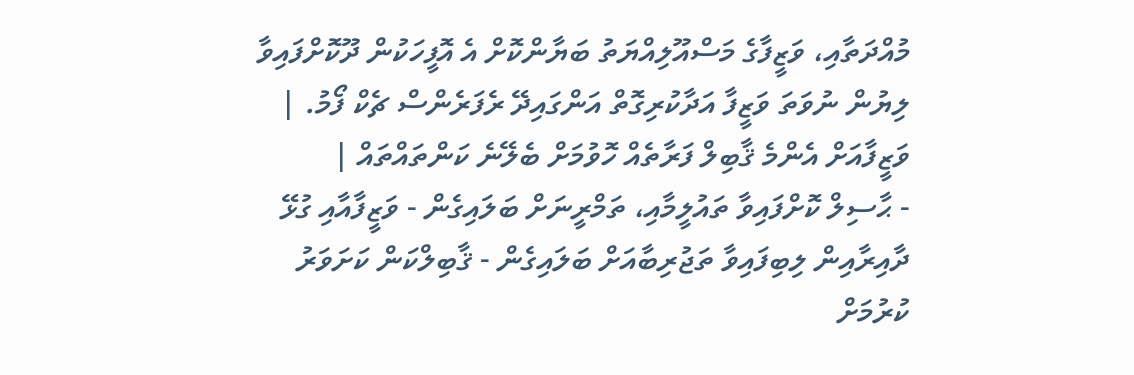މުއްދަތާއި، ވަޒީފާގެ މަސްއޫލިއްޔަތު ބަޔާންކޮށް އެ އޮފީހަކުން ދޫކޮށްފައިވާ ލިޔުން ނުވަތަ ވަޒީފާ އަދާކުރިގޮތް އަންގައިދޭ ރެފަރެންސް ޗެކް ފޯމު. |
ވަޒީފާއަށް އެންމެ ޤާބިލް ފަރާތެއް ހޮވުމަށް ބެލޭނެ ކަންތައްތައް |
- ޙާސިލް ކޮށްފައިވާ ތައުލީމާއި، ތަމްރީނަށް ބަލައިގެން - ވަޒީފާއާއި ގުޅޭ ދާއިރާއިން ލިބިފައިވާ ތަޖުރިބާއަށް ބަލައިގެން - ޤާބިލްކަން ކަށަވަރު ކުރުމަށް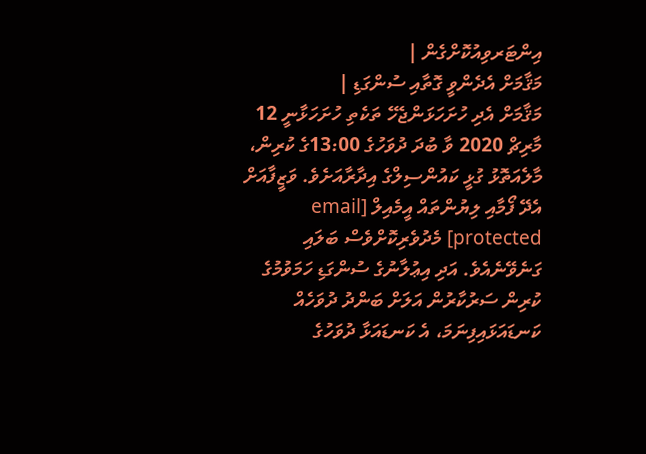އިންޓަރވިއުކޮށްގެން |
މަޤާމަށް އެދެންވީ ގޮތާއި ސުންގަޑި |
މަޤާމަށް އެދި ހުށަހަޅަންޖެހޭ ތަކެތި ހުށަހަޅާނީ 12 މާރިޗް 2020 ވާ ބުދަ ދުވަހުގެ 13:00ގެ ކުރިން، މާލެއަތޮޅު ގުޅީ ކައުންސިލްގެ އިދާރާއަށެވެ. ވަޒީފާއަށް އެދޭ ފޯމާއި ލިޔުންތައް އީމެއިލް [email protected] މެދުވެރިކޮށްވެސް ބަލައި ގަނެވޭނެއެވެ. އަދި އިޢުލާނުގެ ސުންގަޑި ހަމަވުމުގެ ކުރިން ސަރުކާރުން އަލަށް ބަންދު ދުވަހެއް ކަނޑައަޅައިފިނަމަ، އެ ކަނޑައަޅާ ދުވަހުގެ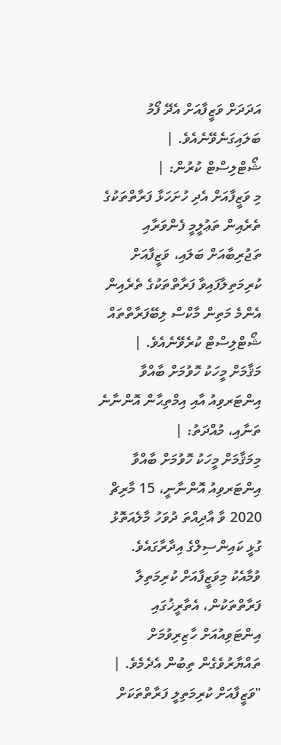އަދަދަށް ވަޒީފާއަށް އެދޭ ފޯމު ބަލައިގަނެވޭނެއެވެ. |
ޝޯޓްލިސްޓް ކުރުން: |
މި ވަޒީފާއަށް އެދި ހުށަހަޅާ ފަރާތްތަކުގެ ތެރެއިން ތަޢުލީމީ ފެންވަރާއި ތަޖުރިބާއަށް ބަލައި، ވަޒީފާއަށް ކުރިމަތިލާފައިވާ ފަރާތްތަކުގެ ތެރެއިން އެންމެ މަތިން މާކްސް ލިބޭފަރާތްތައް ޝޯޓްލިސްޓް ކުރެވޭނެއެވެ. |
މަޤާމަށް މީހަކު ހޮވުމަށް ބާއްވާ އިންޓަރވިއު އާއި އިމްތިޙާން އޮންނާނެ ތަނާއި، މުއްދަތު: |
މިމަޤާމަށް މީހަކު ހޮވުމަށް ބާއްވާ އިންޓަރވިއު އޮންނާނީ، 15 މާރިޗް 2020 ވާ އާދިއްތަ ދުވަހު މާލެއަތޮޅު ގުޅީ ކައިންސިލްގެ އިދާރާގައެވެ. ވުމާއެކު މިވަޒީފާއަށް ކުރިމަތިލާ ފަރާތްތަކުން، އެތާރީޚުގައި އިންޓަވިއުއަށް ހާޒިރިވުމަށް ތައްޔާރުވެގެން ތިބުން އެދެމެވެ. |
"ވަޒީފާއަށް ކުރިމަތިލީ ފަރާތްތަކަށް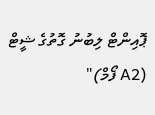ޕޮއިންޓް ލިބުނު ގޮތުގެ ޝީޓް (A2 ފޯމް)"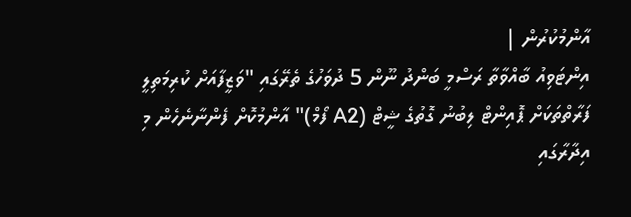އާންމުކުރުން |
އިންޓަވިއު ބާއްވާތާ ރަސްމީ ބަންދު ނޫން 5 ދުވަހުގެ ތެރޭގައި "ވަޒީފާއަށް ކުރިމަތިލީ ފަރާތްތަކަށް ޕޮއިންޓް ލިބުނު ގޮތުގެ ޝީޓް (A2 ފޯމް)" އާންމުކޮށް ފެންނާނެހެން މި އިދާރާގައި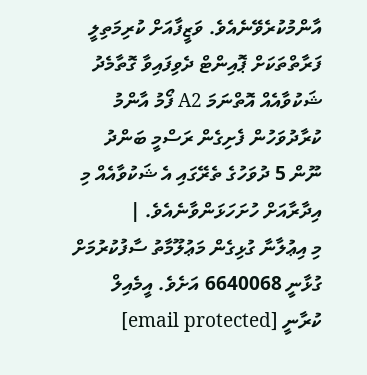އާންމުކުރެވޭނެއެވެ. ވަޒީފާއަށް ކުރިމަތިލީ ފަރާތްތަކަށް ޕޮއިންޓް ދެވިފައިވާ ގޮތާމެދު ޝަކުވާއެއް އޮތްނަމަ A2 ފޯމު އާންމު ކުރާދުވަހުން ފެށިގެން ރަސްމީ ބަންދު ނޫން 5 ދުވަހުގެ ތެރޭގައި އެ ޝަކުވާއެއް މި އިދާރާއަށް ހުށަހަޅަންވާނެއެވެ. |
މި އިޢުލާނާ ގުޅިގެން މަޢުލޫމާތު ސާފުކުރުމަށް ގުޅާނީ 6640068 އަށެވެ. އީމެއިލް ކުރާނީ [email protected]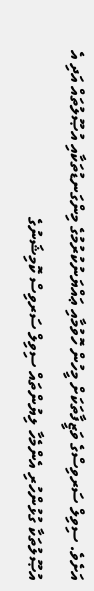އަށެވެ. ސިވިލް ސަރވިސްގެ ވަޒީފާތަކަށް މީހުން ހޮވުމާއި ޢައްޔަނުކުރުމުގެ މިންގަނޑުތަކާއި އުޞޫލުތައް އަދި އެ އުޞޫލުތަކާ ގުޅުންހުރި އެންމެހާ ލިޔުންތައް ސިވިލް ސަރވިސް ކޮމިޝަނުގެ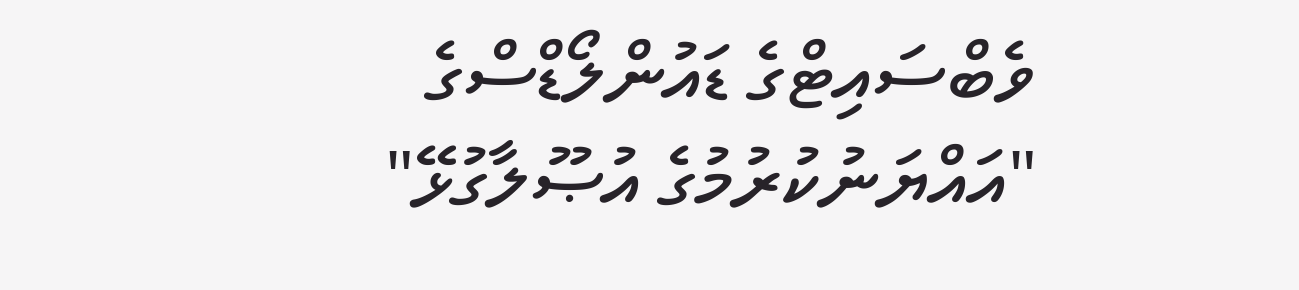ވެބްސައިޓްގެ ޑައުންލޯޑްސްގެ "އައްޔަނުކުރުމުގެ އުޞޫލާގުޅޭ"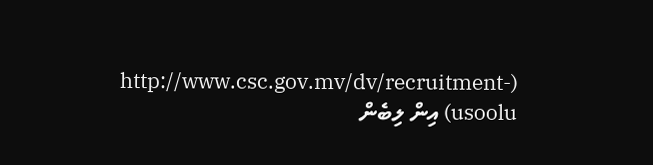(http://www.csc.gov.mv/dv/recruitment-usoolu) އިން ލިބެން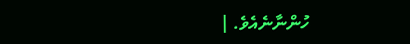ހުންނާނެއެވެ. |